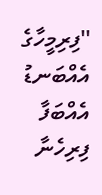''ފިރިމީހާގެ އެއްބަނޑު އެއްބަފާ ފިރިހެނާ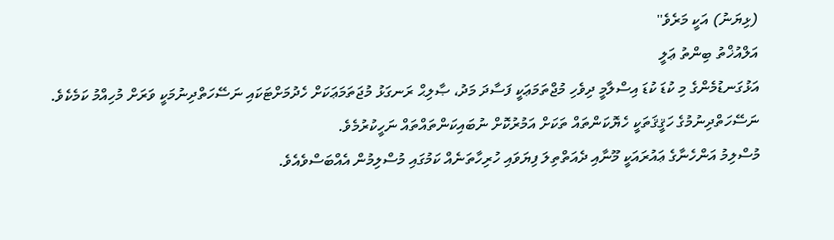(ޅިޔަނު) އަކީ މަރެވެ''
އަލްއުޚްތު ބިންތު ޢަލީ
އަޅުގަނޑުމެންގެ މި ކުޑަ ކުޑަ އިސްލާމީ ދިވެހި މުޖްތަމަޢަކީ ފަސާދަ މަދު، ޞާލިޙް ރަނގަޅު މުޖަތަމަޢަކަށް ހެދުމަށްޓަކައި ނަސޭހަތްދިނުމަކީ ވަރަށް މުހިއްމު ކަމެކެވެ. ނަސޭހަތްދިނުމުގެ ހަޤީޤަތަކީ ހެޔޮކަންތައް ތަކަށް އަމުރުކޮށް ނުބައިކަންތައްތައް ނަހީކުރުމެވެ.
މުސްލިމު އަންހެނާގެ ޢައުރައަކީ މޫނާއި ދެއަތްތިލަ ފިޔަވައި ހުރިހާތަނެއް ކަމުގައި މުސްލިމުން އެއްބަސްވެއެވެ.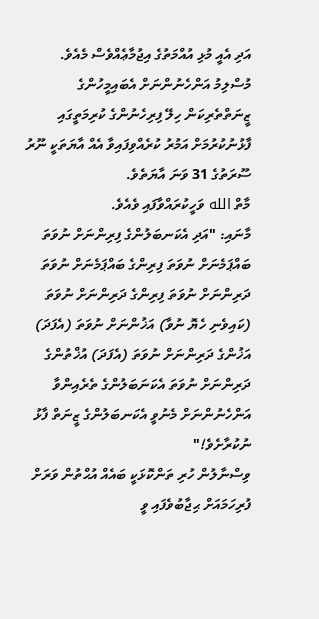އަދި އެއީ މުޅި އުއްމަތުގެ އިޖުމާޢެއްވެސް މެއެވެ.
މުސްލިމު އަންހެނުންނަށް އެބައިމީހުންގެ ޒީނަތްތެރިކަން ހިލޭ ފިރިހެނުންގެ ކުރިމަތީގައި ފާޅުނުކުރުމަށް އަމުރު ކުރެއްވިފައިވާ އެއް އާޔަތަކީ ނޫރު ސޫރަތުގެ 31 ވަނަ އާޔަތެވެ.
މާތް الله ވަހީކުރައްވާފައި ވެއެވެ.
މާނައި: "އަދި އެކަނބަލުންގެ ފިރިންނަށް ނުވަތަ ބައްޕަމެނަށް ނުވަތަ ފިރިންގެ ބައްޕަމެނަށް ނުވަތަ ދަރިންނަށް ނުވަތަ ފިރިންގެ ދަރިންނަށް ނުވަތަ (ކައިވެނި ހެޔޮ ނުވާ) އަޚުންނަށް ނުވަތަ (އެފަދަ) އަޚުންގެ ދަރިންނަށް ނުވަތަ (އެފަދަ) އުޚްތުންގެ ދަރިންނަށް ނުވަތަ އެކަނަބަލުންގެ ތެރެއިންވާ އަންހެނުންނަށް މެނުވީ އެކަނބަލުންގެ ޒީނަތް ފާޅު ނުކުރާށެވެ!"
ވިސްނާލުން ހުރި ތަންކޮޅަކީ ބައެއް އުޙްތުން ވަރަށް ފުރިހަމައަށް ޙިޖާބުވެފައި ވީ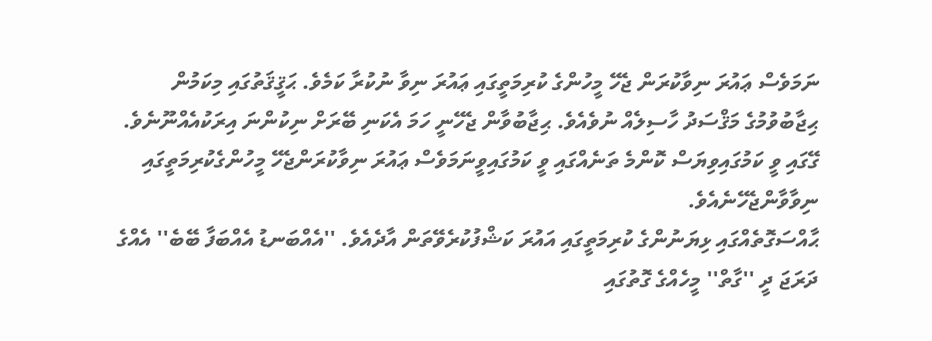ނަމަވެސް ޢައުރަ ނިވާކުރަން ޖެހޭ މީހުންގެ ކުރިމަތީގައި ޢައުރަ ނިވާ ނުކުރާ ކަމެވެ. ޙަޤީޤަތުގައި މިކަމުން ޙިޖާބުވުމުގެ މަޤްސަދު ހާސިލެއް ނުވެއެވެ. ޙިޖާބުވާން ޖެހޭނީ ހަމަ އެކަނި ބޭރަށް ނިކުންނަ އިރަކުއެއްނޫނެވެ. ގޭގައި ވީ ކަމުގައިވިޔަސް ކޮންމެ ތަނެއްގައި ވީ ކަމުގައިވީނަމަވެސް ޢައުރަ ނިވާކުރަންޖެހޭ މީހުންގެކުރިމަތީގައި ނިވާވާންޖެހޭނެއެވެ.
ޙާއްސަގޮތެއްގައި ޅިޔަނުންގެ ކުރިމަތީގައި އައުރަ ކަޝްފުކުރެވޭތަން އާދެއެވެ. ''އެއްބަނޑު އެއްބަފާ ބޭބެ'' އެއްގެ ދަރަޖަ ދީ ''ގާތް'' މީހެއްގެ ގޮތުގައި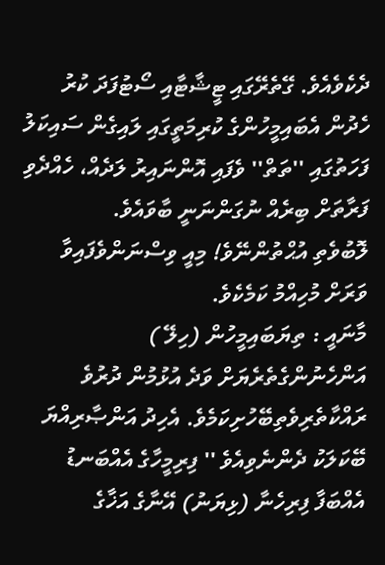ދެކެވެއެވެ. ގޭތެރޭގައި ޓީޝާޓާއި ސޯޓުފަދަ ކުރު ހެދުން އެބައިމީހުންގެ ކުރިމަތީގައި ލައިގެން ސައިކަލު ފަހަތުގައި ''ތަތް'' ވެފައި އޮންނައިރު ލަދެއް، ހެއްދެވި ފަރާތަށް ބިރެއް ނުގަންނަނީ ބާވައެވެ.
ލޮބުވެތި އުޙްތުންނޭވެ! މިއީ ވިސްނަންވެފައިވާ ވަރަށް މުހިއްމު ކަމެކެވެ.
މާނައީ : ތިޔަބައިމީހުން (ހިލޭ ) އަންހެނުންގެތެރެޔަށް ވަދެ އުޅުމުން ދުރުވެ ރައްކާތެރިވެތިބޭހުށިކަމެވެ. އެހިދު އަންޞާރިއްޔަ ބޭކަލަކު ދެންނެވިއެވެ '' ފިރިމީހާގެ އެއްބަނޑު އެއްބަފާ ފިރިހެނާ (ޅިޔަނު) އޭނާގެ އަޚާގެ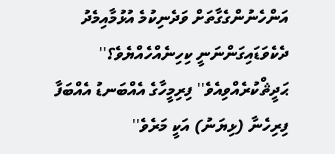އަންހެނުންގެގާތަށް ވަދެނިކުމެ އުޅުމާއިމެދު ދެކެވަޑައިގަންނަނީ ކިހިނެއްހެއްޔެވެ؟'' ޙަދީޘްކުރެއްވިއެވެ'' ފިރިމީހާގެ އެއްބަނޑު އެއްބަފާ ފިރިހެނާ (ޅިޔަނު) އަކީ މަރެވެ''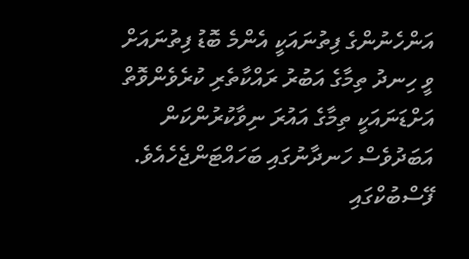އަންހެނުންގެ ފިތުނައަކީ އެންމެ ބޮޑު ފިތުނައަށް ވީ ހިނދު ތިމާގެ އަބުރު ރައްކާތެރި ކުރެވެންވޮތް އަށްޑަނައަކީ ތިމާގެ އައުރަ ނިވާކުރުންކަން އަބަދުވެސް ހަނދާނުގައި ބަހައްޓަންޖެހެއެވެ.
ފޭސްބުކްގައި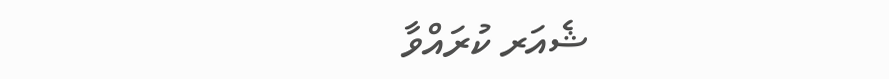ޝެއަރ ކުރައްވާ